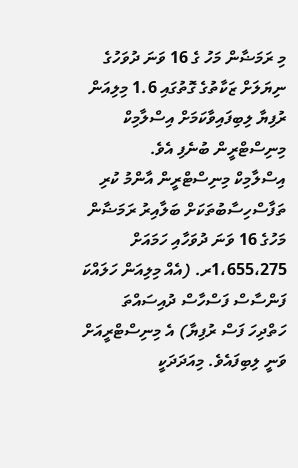މި ރަމަޟާން މަހު ގެ 16 ވަނަ ދުވަހުގެ ނިޔަލަށް ޒަކާތުގެ ގޮތުގައި 1.6 މިލިއަން ރުފިޔާ ލިބިފައިވާކަމަށް އިސްލާމިކް މިނިސްޓްރީން ބުނެފި އެވެ.
އިސްލާމިކް މިނިސްޓްރީން އާންމު ކުރި ތަފާސްހިސާބުތަކަށް ބަލާއިރު ރަމަޟާން މަހުގެ 16 ވަނަ ދުވަހާއި ހަމައަށް 1،655،275ރ. (އެއް މިލިއަން ހަލައްކަ ފަންސާސް ފަސްހާސް ދުއިސައްތަ ހަތްދިހަ ފަސް ރުފިޔާ) އެ މިނިސްޓްރީއަށް ވަނީ ލިބިފައެވެ. މިއަދަދަކީ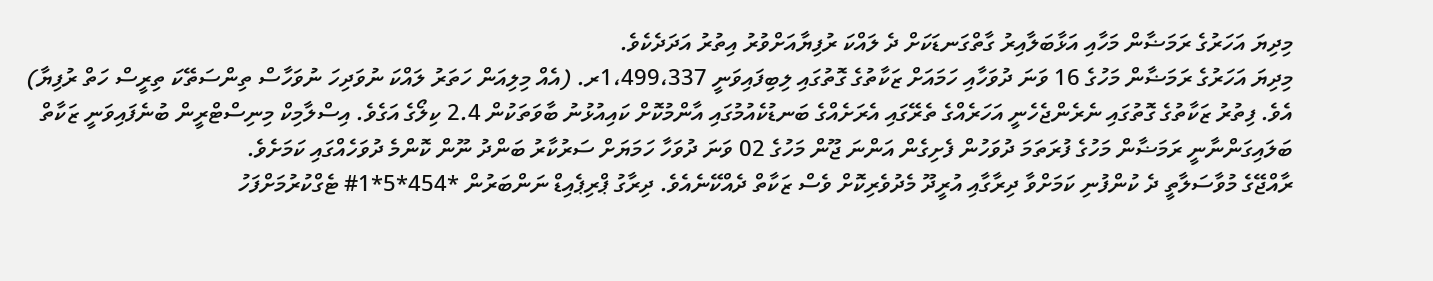މިދިޔަ އަހަރުގެ ރަމަޟާން މަހާއި އަޅާބަލާއިރު ގާތްގަނޑަކަށް ދެ ލައްކަ ރުފިޔާއަށްވުރު އިތުރު އަދަދެކެވެ.
މިދިޔަ އަހަރުގެ ރަމަޟާން މަހުގެ 16 ވަނަ ދުވަހާއި ހަމައަށް ޒަކާތުގެ ގޮތުގައި ލިބިފައިވަނީ 1،499،337ރ. (އެއް މިލިއަން ހަތަރު ލައްކަ ނުވަދިހަ ނުވަހާސް ތިންސަތޭކަ ތިރީސް ހަތް ރުފިޔާ) އެވެ. ފިތުރު ޒަކާތުގެ ގޮތުގައި ނެރެންޖެހެނީ އަހަރެއްގެ ތެރޭގައި އެރަށެއްގެ ބަނޑުކެއުމުގައި އާންމުކޮށް ކައިއުޅުނު ބާވަތަކުން 2.4 ކިލޯގެ އަގެވެ. އިސްލާމިކް މިނިސްޓްރީން ބުނެފައިވަނީ ޒަކާތް ބަލައިގަންނާނީ ރަމަޟާން މަހުގެ ފުރަތަމަ ދުވަހުން ފެށިގެން އަންނަ ޖޫން މަހުގެ 02 ވަނަ ދުވަހާ ހަމަޔަށް ސަރުކާރު ބަންދު ނޫން ކޮންމެ ދުވަހެއްގައި ކަމަށެވެ.
ރާއްޖޭގެ މުވާސަލާތީ ދެ ކުންފުނި ކަމަށްވާ ދިރާގާއި އުރީދޫ މެދުވެރިކޮށް ވެސް ޒަކާތް ދެއްކޭނެއެވެ. ދިރާގު ޕްރިޕެއިޑް ނަންބަރުން *454*5*1# ޓެގްކުރުމަށްފަހު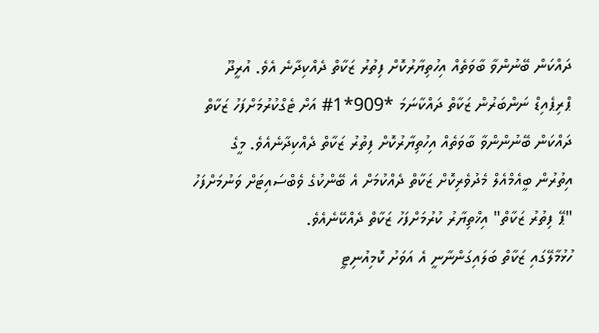ދައްކަން ބޭނުންވާ ބާވަތެއް އިހުތިޔާރުކޮށް ފިތުރު ޒަކާތް ދެއްކިދާނެ އެވެ. އުރީދޫ ޕްރިޕެއިޑް ނަންބަރުން ޒަކާތް ދައްކާނަމަ *909*1# އަށް ޓެގްކުރުމަށްފަހު ޒަކާތް ދައްކަން ބޭނުންންވާ ބާވަތެއް އިހުތިޔާރުކޮށް ފިތުރު ޒަކާތް ދެއްކިދާނެއެވެ. މީގެ އިތުރުން ބީއެމްއެލް މެދުވެރިކޮށް ޒަކާތް ދެއްކުމަށް އެ ބޭންކުގެ ވެބްސައިޓަށް ވަނުމަށްފަހު "ޕޭ ފިތުރު ޒަކާތް" އިޚްތިޔާރު ކުރުމަށްފަހު ޒަކާތް ދެއްކޭނެއެވެ.
ހުޅުމާލޭގައި ޒަކާތް ބަލައިގަންނާނީ އެ އަވަށު ކޮމިއުނިޓީ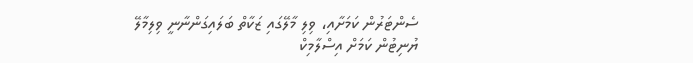ސެންޓަރުން ކަމަށާއި، ވިލި މާލޭގައި ޒަކާތް ބަލައިގަންނާނީ ވިލިމާލޭ ޔުނިޓުން ކަމަށް އިސްލާމިކް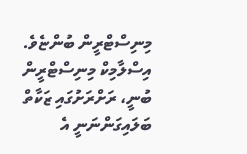މިނިސްޓްރީން ބުންޏެވެ. އިސްލާމިކް މިނިސްޓްރީން ބުނީ، ރަށްރަށުގައި ޒަކާތް ބަލައިގަންނަނީ އެ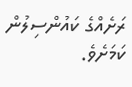ރަށެއްގެ ކައުންސިލުން ކަމަށެވެ.